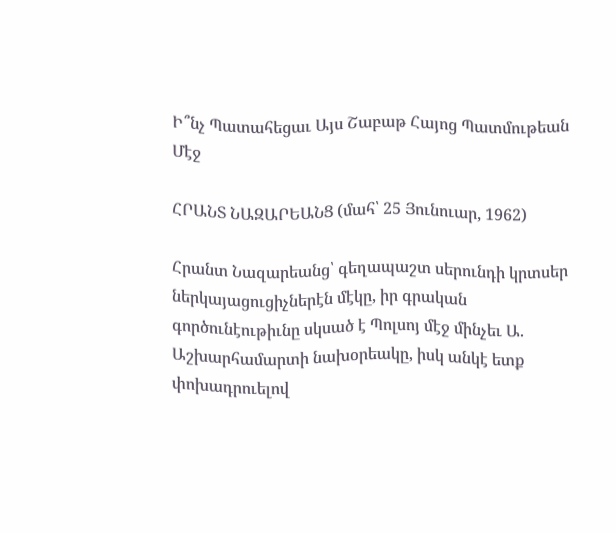Ի՞նչ Պատահեցաւ Այս Շաբաթ Հայոց Պատմութեան Մէջ

ՀՐԱՆՏ ՆԱԶԱՐԵԱՆՑ (մահ՝ 25 Յունուար, 1962)

Հրանտ Նազարեանց՝ գեղապաշտ սերունդի կրտսեր ներկայացուցիչներէն մէկը, իր գրական գործունէութիւնը սկսած է Պոլսոյ մէջ մինչեւ Ա. Աշխարհամարտի նախօրեակը, իսկ անկէ ետք փոխադրուելով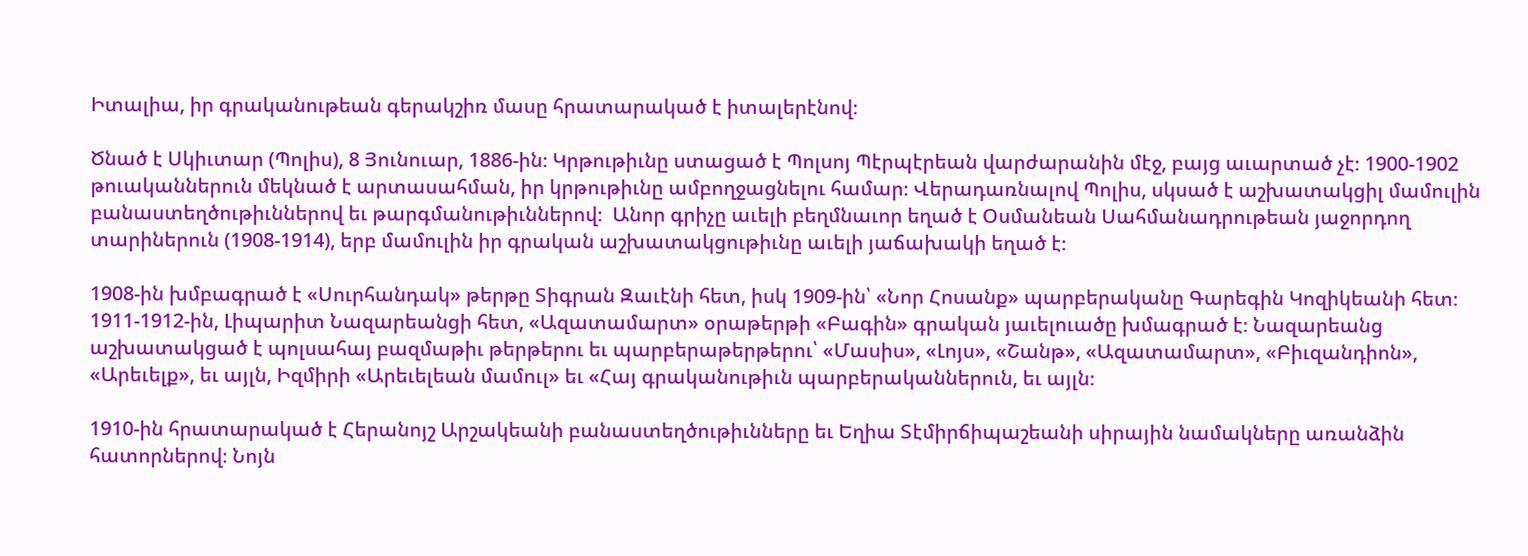Իտալիա, իր գրականութեան գերակշիռ մասը հրատարակած է իտալերէնով։

Ծնած է Սկիւտար (Պոլիս), 8 Յունուար, 1886-ին։ Կրթութիւնը ստացած է Պոլսոյ Պէրպէրեան վարժարանին մէջ, բայց աւարտած չէ։ 1900-1902 թուականներուն մեկնած է արտասահման, իր կրթութիւնը ամբողջացնելու համար։ Վերադառնալով Պոլիս, սկսած է աշխատակցիլ մամուլին բանաստեղծութիւններով եւ թարգմանութիւններով։  Անոր գրիչը աւելի բեղմնաւոր եղած է Օսմանեան Սահմանադրութեան յաջորդող տարիներուն (1908-1914), երբ մամուլին իր գրական աշխատակցութիւնը աւելի յաճախակի եղած է։

1908-ին խմբագրած է «Սուրհանդակ» թերթը Տիգրան Զաւէնի հետ, իսկ 1909-ին՝ «Նոր Հոսանք» պարբերականը Գարեգին Կոզիկեանի հետ։ 1911-1912-ին, Լիպարիտ Նազարեանցի հետ, «Ազատամարտ» օրաթերթի «Բագին» գրական յաւելուածը խմագրած է։ Նազարեանց աշխատակցած է պոլսահայ բազմաթիւ թերթերու եւ պարբերաթերթերու՝ «Մասիս», «Լոյս», «Շանթ», «Ազատամարտ», «Բիւզանդիոն», «Արեւելք», եւ այլն, Իզմիրի «Արեւելեան մամուլ» եւ «Հայ գրականութիւն պարբերականներուն, եւ այլն։

1910-ին հրատարակած է Հերանոյշ Արշակեանի բանաստեղծութիւնները եւ Եղիա Տէմիրճիպաշեանի սիրային նամակները առանձին հատորներով։ Նոյն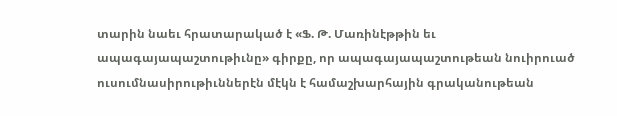տարին նաեւ հրատարակած է «Ֆ. Թ. Մառինէթթին եւ ապագայապաշտութիւնը» գիրքը, որ ապագայապաշտութեան նուիրուած ուսումնասիրութիւններէն մէկն է համաշխարհային գրականութեան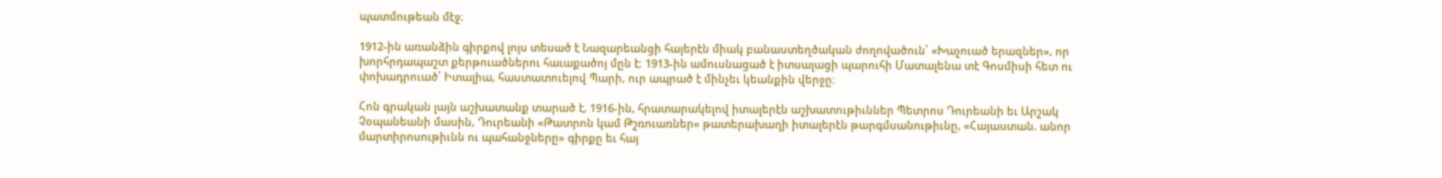պատմութեան մէջ։

1912-ին առանձին գիրքով լոյս տեսած է Նազարեանցի հայերէն միակ բանաստեղծական ժողովածուն՝ «Խաչուած երազներ», որ խորհրդապաշտ քերթուածներու հաւաքածոյ մըն է։ 1913-ին ամուսնացած է իտսալացի պարուհի Մատալենա տէ Գոսմիսի հետ ու փոխադրուած՝ Իտալիա, հաստատուելով Պարի, ուր ապրած է մինչեւ կեանքին վերջը։

Հոն գրական լայն աշխատանք տարած է, 1916-ին, հրատարակելով իտալերէն աշխատութիւններ Պետրոս Դուրեանի եւ Արշակ Չօպանեանի մասին, Դուրեանի «Թատրոն կամ Թշռուառներ« թատերախաղի իտալերէն թարգմսանութիւնը, «Հայաստան. անոր մարտիրոսութիւնն ու պահանջները» գիրքը եւ հայ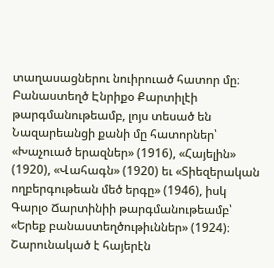տաղասացներու նուիրուած հատոր մը։ Բանաստեղծ Էնրիքօ Քարտիլէի թարգմանութեամբ, լոյս տեսած են Նազարեանցի քանի մը հատորներ՝ «Խաչուած երազներ» (1916), «Հայելին» (1920), «Վահագն» (1920) եւ «Տիեզերական ողբերգութեան մեծ երգը» (1946), իսկ Գարլօ Ճարտինիի թարգմանութեամբ՝ «Երեք բանաստեղծութիւններ» (1924)։ Շարունակած է հայերէն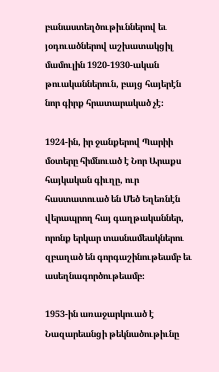բանաստեղծութիւններով եւ յօդուածներով աշխատակցիլ մամուլին 1920-1930-ական թուականներուն, բայց հայերէն նոր գիրք հրատարակած չէ։

1924-ին, իր ջանքերով Պարիի մօտերը հիմնուած է Նոր Արաքս հայկական գիւղը, ուր հաստատուած են Մեծ Եղեռնէն վերապրող հայ գաղթականներ, որոնք երկար տասնամեակներու զբաղած են գորգաշինութեամբ եւ ասեղնագործութեամբ։

1953-ին առաջարկուած է Նազարեանցի թեկնածութիւնը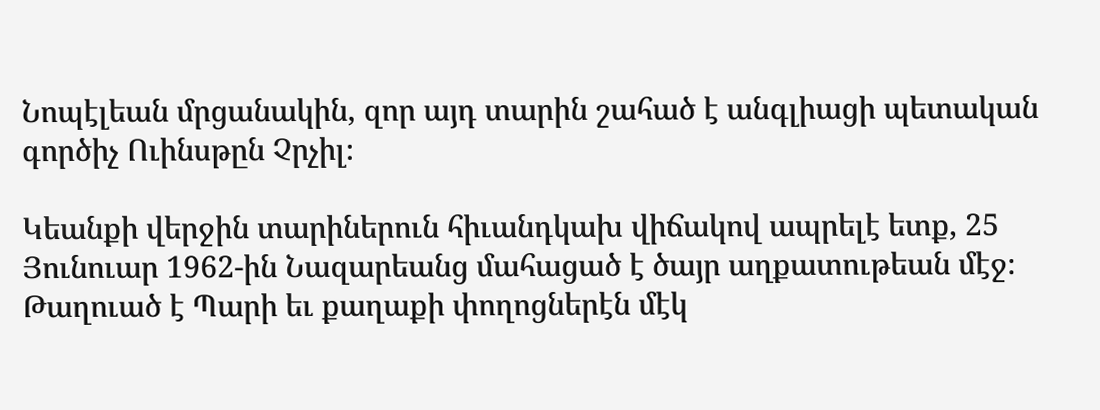Նոպէլեան մրցանակին, զոր այդ տարին շահած է անգլիացի պետական գործիչ Ուինսթըն Չրչիլ։

Կեանքի վերջին տարիներուն հիւանդկախ վիճակով ապրելէ ետք, 25 Յունուար 1962-ին Նազարեանց մահացած է ծայր աղքատութեան մէջ։ Թաղուած է Պարի եւ քաղաքի փողոցներէն մէկ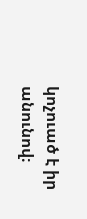կոչուած է իր անունով։